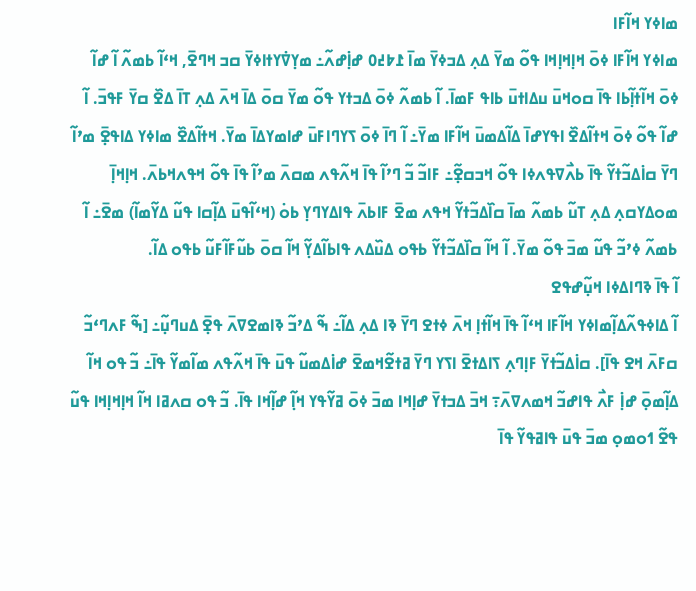ߘߊߦߌ ߞߊ߬ߓߊ
ߘߊߦߌ ߞߊ߬ߓߊ ߦߋ߫ ߞߊ߲ߞߊ߲ߞߊ ߟߋ߬ ߘߌ߫ ߡߍ߲ ߡߏߦߌ߫ ߘߊ߫ ߁߈߄߀ ߝߊ߲߭ߝߍ߬߸ ߘߌ߲ߜ߭ߌߙߊߦߌ߫ ߛߏ ߞߣߐ߫, ߞߵߊ߬ ߕߘߍ߬ ߊ߬ ߝߊ߬ ߦߋ߫ ߞߊ߬ߙߊ߲߬ߕߊ ߟߊ߫ ߛߋߞߎ߫ ߎߡߊߙߎ߫ ߕߊߟ ߓߘߊ߫. ߊ߬ ߕߘߍ߬ ߦߋ߫ ߡߏߙߌ ߟߋ߬ ߘߌ߫ ߛߋ߫ ߡߊ߫ ߞߍ߫ ߡߍ߲ ߠߊ߫ ߡߐ߰ ߛߌ߫ ߓߟߏ߫. ߊ߬ ߝߊ߬ ߟߋ߬ ߦߋ߫ ߞߙߊ߬ߡߐ߰ ߊߟߌߝߊ߫ ߡߊ߬ߡߘߎ߫ ߞߊ߬ߓߊ ߘߌ߫߸ ߊ߬ ߣߊ߫ ߦߋ߫ ߖߌߣߊߓߎ߫ ߝߊߘߌߡߊ߫ ߘߌ߫. ߞߙߊ߬ߡߐ߰ ߘߊߦߌ ߡߊߟߐ߲߫ ߘߴߊ߬ ߣߌ߫ ߛߊ߭ߡߏ߬ߙߌ߬ ߟߊ߫ ߕߍ߯ߜߟߍߦߊ ߟߋ߬ ߞߏߛߐ߲߬߸ ߓߊߏ߬ ߏ߬ ߣߴߊ߬ ߟߊ߫ ߞߍ߬ߟߍ ߘߛߍ߫ ߘߴߊ߬ ߟߊ߫ ߟߋ߬ ߞߟߍߞߕߍ߫. ߞߊ߲ߞߊ߲߫ ߘߋߡߌߛߍ߲ ߡߍ߲ ߠߎ߬ ߕߘߍ߬ ߘߊ߫ ߛߊ߰ߡߏ߬ߙߌ߬ ߞߟߍ ߘߐ߫ ߓߊߕߍ߫ ߟߊߡߌߣߌ߲ ߕߋ߭ (ߞߵߊ߬ߟߎ߫ ߡߊ߲߬ߛߊ ߟߎ߬ ߡߌ߬ߘߊ߬) ߘߐ߫߸ ߊ߬ ߕߘߍ߬ ߦߴߏ߬ ߟߎ߬ ߘߏ߫ ߟߋ߬ ߘߌ߫. ߊ߬ ߞߊ߬ ߛߊ߰ߡߏ߬ߙߌ߬ ߕߟߋ ߡߎ߰ߡߍ ߟߊߕߊ߬ߡߌ߲߬ ߞߊ߬ ߛߋ߫ ߕߎ߬ߓߊ߬ߓߎ߬ ߕߟߋ ߡߊ߬.
ߊ߬ ߟߊ߫ ߢߣߊߡߦߊ ߞߎ߲߬ߝߟߐ
ߊ߬ ߡߊߦߟߍ߬ߡߊ߲߬ߘߊߦߌ ߞߊ߬ߓߊ ߞߵߊ߬ ߟߊ߫ ߞߊ߬ߙߊ߲ ߞߍ߫ ߦߙߐ ߣߌ߫ ߢߊ ߡߍ߲ ߡߊ߬߸ ߒ߬ ߡߴߏ߬ ߢߊߘߐߜߍ߫ ߟߐ߲߫ ߡߎߣߎ߲߬߸ [ߒ߬ ߓߍߣߵߏ߬ ߛߓߍ߫ ߞߐ ߟߊ߫]. ߛߊ߭ߡߏ߬ߙߌ߫ ߓߊ߲ߣߍ߲ ߖߊߡߙߐ߫ ߊߖߌ ߣߌ߫ ߥߙߐ߬ߞߘߐ߫ ߝߊ߭ߡߘߎ߬ ߟߎ߫ ߟߊ߫ ߞߍ߬ߟߍ ߘߊ߬ߘߌ߬ ߟߊ߫߸ ߏ߬ ߟߋ ߞߊ߬ ߡߊ߲߬ߘߋ߲߫ ߝߊ߲߭ ߓߍ߯ ߟߊߝߏ߬ ߞߘߍߜߍ߫߹ ߞߏ߫ ߡߏߙߌ߫ ߝߊ߲ߞߊ ߘߏ߫ ߦߋ߫ ߥߌ߬ߟߌ ߞߊ߲߬ ߝߊ߲߬ߞߊ ߟߊ߫. ߏ߬ ߟߋ ߛߍߥߊ ߞߊ߬ ߞߊ߲ߞߊ߲ߞߊ ߟߎ߬ ߟߐ߬ ߗߋߘߋ߲ ߘߏ߫ ߟߎ߫ ߟߊߥߟߌ߬ ߟߊ߫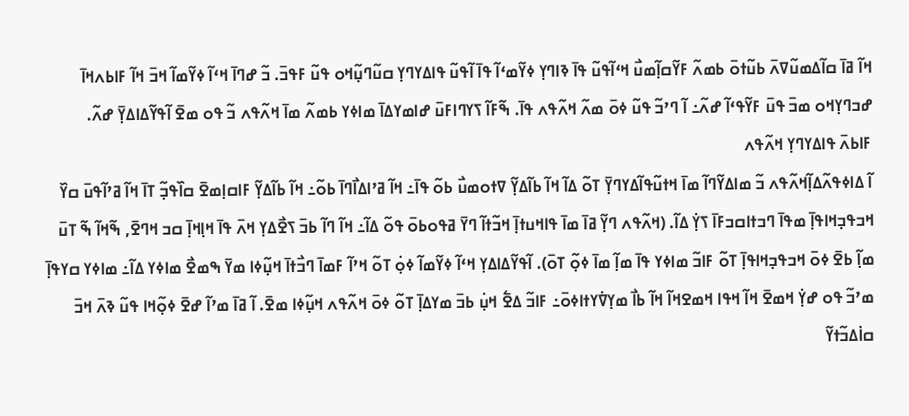ߞߊ߬ ߥߊ߫ ߛߊ߬ߡߘߎ߬ߜߍ߫ ߕߎ߬ߙߋ߫ ߕߘߍ߬ ߓߌ߬ߛߊ߲߬ߘߎ߯ ߞߵߊ߬ߟߎ߬ ߟߊ߫ ߢߊߣߌ߲ ߦߌ߬ߘߵߊ߬ ߟߊ߫ ߊ߬ߟߎ߬ ߟߊߡߌߣߌ߲ ߛߎ߬ߣߎ߲߬ߞߋ ߟߎ߬ ߓߟߏ߫. ߏ߬ ߝߣߊ߫ ߞߵߊ߬ ߦߌ߬ߘߊ߬ ߞߏ߫ ߞߊ߬ ߓߊߕߍߞߊ߫ ߝߏߣߌ߲ߞߋ ߘߏ߫ ߟߎ߫ ߓߌ߬ߟߵߊ߬ ߝߍ߬߸ ߊ߬ ߣߴߏ߬ ߟߎ߬ ߦߋ߫ ߘߍ߬ ߞߍ߬ߟߍ ߟߊ߫. ߒ߬ߓߊ߬ ߖߌߣߊߓߎ߫ ߝߊߘߌߡߊ߫ ߘߊߦߌ ߕߘߍ߬ ߘߊ߫ ߞߍ߬ߟߍ ߏ߬ ߟߋ ߘߐ߫ ߊ߬ߟߌ߬ߡߊߡߌ߲߫ ߝߍ߬.
ߓߊߕߍ߫ ߟߊߡߌߣߌ߲ ߞߍ߬ߟߍ
ߊ߬ ߡߊߦߟߍ߬ߡߊ߲߬ߞߍ߬ߟߍ ߏ߬ ߘߊߡߌ߬ߣߊ߬ ߘߊ߫ ߞߙߎ߬ߟߊ߬ߡߌߣߌ߲߫ ߠߋ߬ ߡߊ߬ ߞߊ߬ ߕߊ߬ߡߌ߲߬ ߜߙߋߘߎ߯ ߕߋ߬ ߟߊ߫߸ ߞߊ߬ ߥߴߊߡߊ߯ߣߊ߫ ߕߋ߬߸ ߞߊ߬ ߕߊ߬ߡߌ߲߬ ߓߊߛߊ߲ߘߐ߫ ߛߊ߰ߟߏ߲߬ ߠߊ߫ ߞߊ߬ ߥߴߊ߬ߟߎ߫ ߛߌ߰ ߞߏߟߏ߲ߞߊߟߊ߲߫ ߘߟߊ߫ ߣߏߙߊߛߏߓߊ߫ ߖߌ߲߭ ߡߊ߬. (ߞߍ߬ߟߍ ߣߌ߲߬ ߥߊ߫ ߘߊ߫ ߟߊߞߎߙߊ߲߫ ߞߏ߬ߙߊ߬ ߣߌ߫ ߥߟߋߕߋ߫ ߟߋ߬ ߡߊ߬߸ ߞߊ߬ ߣߊ߬ ߕߏ߫ ߖߐ߯ߡߌ߲ ߞߍ߫ ߟߊ߫ ߞߊ߲ߞߊ߲߫ ߛߏ ߞߣߐ߫, ߒ߬ߞߊ߬ ߒ߬ ߠߎ߫ ߘߊ߲߬ ߕߐ߫ ߦߋ߫ ߞߏߟߏ߲ߞߊߟߊ߲߫ ߠߋ߬ ߓߊߏ߬ ߘߊߦߌ ߟߊ߫ ߘߊ߲߬ ߘߊ߫ ߦߋ߲߬ ߠߋ߫). ߊ߬ߟߌ߬ߡߊߡߌ߲ ߞߵߊ߬ ߦߌ߬ߘߊ߬ ߦߋ߲߭ ߠߋ߬ ߞߴߊ߬ ߓߘߊ߫ ߣߏ߯ߙߊ߫ ߞߎ߲߬ߦߊ ߘߌ߫ ߒߘߐ߯ ߘߊߦߌ ߡߊ߬߸ ߘߊߦߌ ߛߌߟߊ߲߫ ߘߴߏ߬ ߟߋ ߝߌ߲߭ ߞߘߐ߫ ߞߊ߬ ߞߟߊ ߞߘߐߞߊ߬ ߞߊ߬ ߕߊ߯ ߘߌ߲ߜ߭ߌߙߊߦߋ߫߸ ߓߊߏ߬ ߡߐ߱ ߞߎ߲߭ ߕߏ߫ ߘߌߡߊ߲߫ ߠߋ߬ ߦߋ߫ ߞߍ߬ߟߍ ߞߎ߲߬ߦߊ ߘߐ߫. ߊ߬ ߥߊ߫ ߘߴߊ߬ ߝߐ߫ ߦߋ߲߬ߞߊ ߟߎ߬ ߢߍ߫ ߞߏ߫ ߛߊ߭ߡߏ߬ߙߌ߬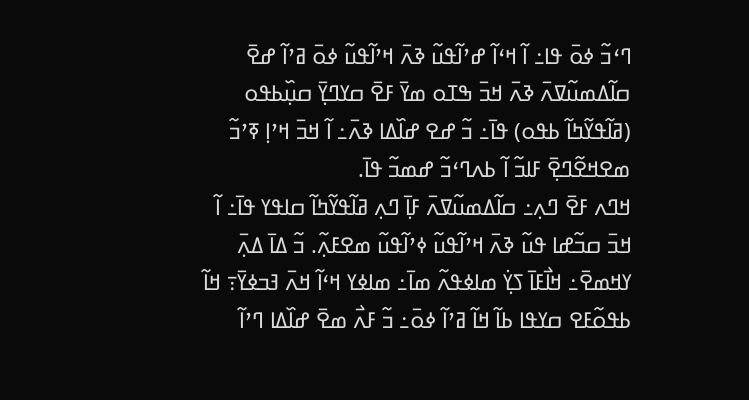ߣߵߏ߬ ߦߋ߫ ߟߊ߸ ߊ߬ ߞߵߊ߬ ߝߴߊ߬ߟߎ߬ ߢߍ߫ ߞߴߊ߬ߟߎ߬ ߦߋ߫ ߥߴߊ߬ ߝߐ߫ ߛߊ߬ߡߘߎ߬ߜߍ߫ ߢߍ߫ ߞߏ߫ ߒߠߋ ߘߌ߫ ߓߐ߫ ߛߌߣߌ߲߫ ߛߎ߲߰ߕߟߋ (ߥߊ߬ߟߌ߬ߤߊ߬ ߕߟߋ) ߟߊ߫߸ ߏ߬ ߝߐ ߝߊ߰ߡߊ ߢߍ߫߸ ߊ߬ ߞߏ߫ ߞߴߊ߲ ߧߴߏ߬ ߘߐߞߐ߬ߣߐ߲߫ ߓߊߏ߬ ߊ߬ ߕߍߣߵߏ߬ ߝߘߏ߬ ߟߊ߫.
ߞߣߍ ߓߐ߫ ߣߍ߲߸ ߛߊ߬ߡߘߎ߬ߜߍ߫ ߓߊ߲߫ ߣߍ߲ ߥߊ߬ߟߌ߬ߤߊ߬ ߛߊߟߌ ߟߊ߫߸ ߊ߬ ߞߏ߫ ߛߏ߬ߝߊ ߟߎ߬ ߢߍ߫ ߞߴߊ߬ߟߎ߬ ߦߴߊ߬ߟߎ߬ ߘߐߓߍ߲߬. ߏ߬ ߡߊ߫ ߡߍ߲߫ ߌߞߘߐ߫߸ ߞߊ߯ߓߊ߫ ߖߌ߲߭ ߘߊߦߟߍ߬ ߘߊ߫߸ ߘߊߦߌ ߞߵߊ߬ ߞߍ߫ ߔߏߦߌ߫߹ ߞߊ߬ ߕߟߋ߬ߓߐ ߛߌߟߊ ߕߊ߬ ߞߊ߬ ߥߴߊ߬ ߦߋ߫߸ ߏ߬ ߓߍ߯ ߘߐ߫ ߝߊ߰ߡߊ ߣߴߊ߬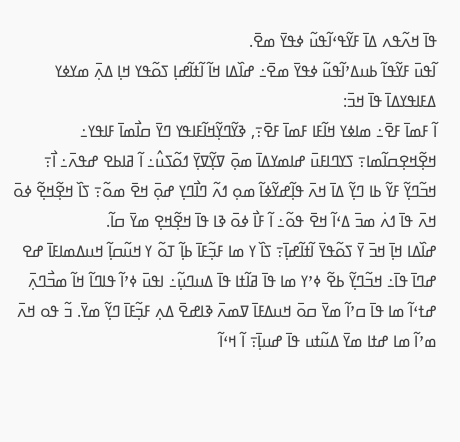ߟߊ߫ ߞߍ߬ߟߍ ߡߊ߫ ߓߌ߬ߟߵߊ߬ߟߎ߬ ߦߟߌ߫ ߘߐ߫.
ߊ߬ߟߎ߫ ߓߌ߬ߟߊ߬ ߕߎߡߴߊ߬ߟߎ߬ ߦߟߌ߫ ߘߐ߫߸ ߝߊ߰ߡߊ ߞߊ߬ ߊ߬ߙߊ߬ߝߊ߲ ߖߋ߬ߟߌ ߞߊ߲ ߡߍ߲߫ ߘߌߦߌ ߡߓߊߟߌߡߊ߫ ߟߊ߫ ߞߏ߫:
ߊ߬ ߓߘߊ߫ ߓߐ߫߸ ߘߊߦߌ ߞߊ߬ߓߊ ߓߘߊ߫ ߓߐ߫߹, ߢߌ߬ߣߌ߲߬ߞߊ߬ߓߊߟߌ ߣߌ߫ ߛߊ߯ߘߊ߫ ߓߊߟߌ߸ ߞߐ߲߬ߞߐ߲ߛߊ߬ߘߊ߹ ߖߌߣߊߓߎ߫ ߝߊߘߌߡߊ߫ ߘߋ߲߫ ߜߌ߲߬ߜߌ߲߫ ߗߋ߬ߖߎ߮߸ ߊ߬ ߥߊߕߐ ߝߟߍ߫߸ ߊ߯߹ ߞߏ߬ߣߌ߲߬ ߓߌ߬ ߕߊ ߣߌ߲߬ ߡߊ߫ ߞߍ߫ ߟߊ߲߬ߝߌ߬ߦߊ߬ ߘߋ߲ ߗߍ߬ ߣߊ߯ߣߌ߲ ߝߋ߲߫ ߞߐ߫ ߘߋ߬߹ ߖߊ߰ ߞߐ߲߬ߞߐ߲߬ ߦߋ߫ ߞߍ߫ ߟߊ߫ ߗߍ߭ ߘߏ߫ ߡߵߊ߬ ߞߐ߫ ߟߋ߬߸ ߊ߬ ߓߊ߯ ߦߋ߫ ߢߊ ߟߊ߫ ߞߐ߲߬ߞߐ߲ ߘߌ߫ ߛߊ߬.
ߝߊ߰ߡߊ ߞߊ߲߫ ߞߏ߫ ߌ߫ ߖߋ߬ߟߌ߫ ߊ߬ߙߊ߬ߝߊ߲߫߹ ߖߊ߰ ߌ ߘߊ ߓߏ߲߬ߓߊ߫ ߕߊ߲߬ ߠߋ߬ ߌ ߞߎ߬ߛߊ߲߬ ߞߎߡߘߊߓߊ߫ ߝߐ ߝߣߊ߫ ߟߊ߫߸ ߞߏ߬ߣߌ߲߬ ߕߐ߬ ߦߴߌ ߘߊ ߟߊ߫ ߥߊ߬ߙߊ ߟߊ߫ ߡߎߣߎ߲߬߸ ߊߟߎ߫ ߦߴߊ߬ ߟߊߣߊ߬ ߞߊ߬ ߘߏ߯ߣߍ߲߫ ߝߙߵߊ߬ ߘߊ ߟߊ߫ ߛߴߊ߬ ߘߌ߫ ߛߋ߫ ߞߎߡߓߊ߫ ߜߘߍ߫ ߢߊߝߐ߫ ߡߍ߲ ߓߏ߲߬ߓߊ߫ ߣߌ߲߬ ߘߌ߫. ߏ߬ ߟߋ ߞߍ߫ ߘߴߊ߬ ߘߊ ߝߙߊ ߘߌ߫ ߡߎ߬ߙߎ ߟߊ߫ ߝߎߊ߲߫߹ ߊ߬ ߞߵߊ߬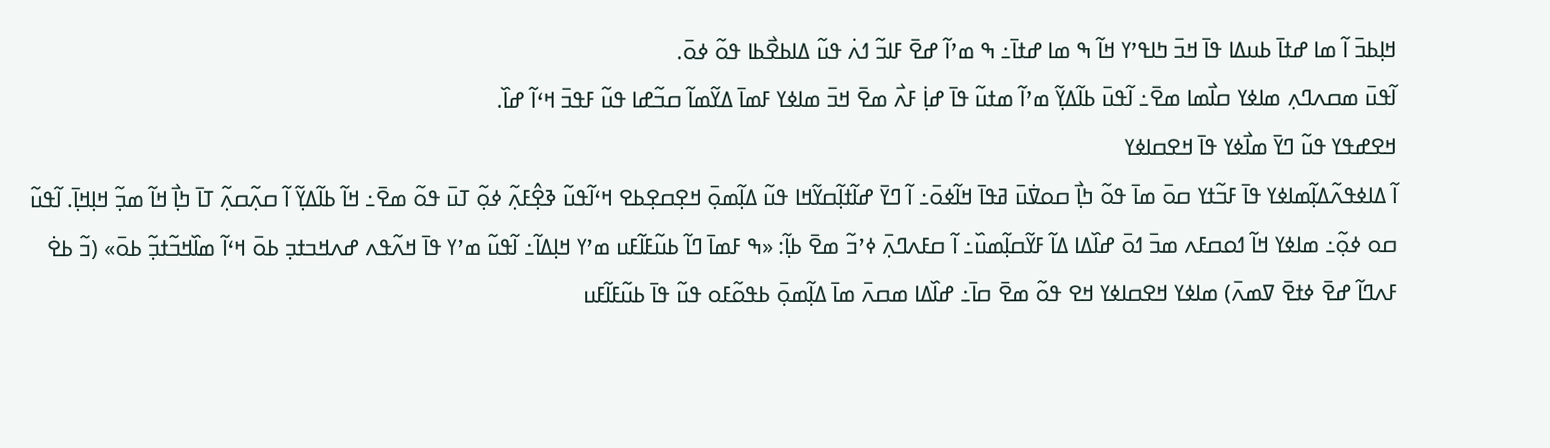ߞߊ߲ߕߏ߫ ߊ߬ ߘߊ ߝߙߊ߫ ߕߎߡߊ ߟߊ߫ ߞߏ߫ ߤߊߟߴߌ ߞߊ߬ ߒ ߘߊ ߝߙߊ߫߸ ߒ ߘߴߊ߬ ߝߐ߫ ߓߊߏ߬ ߗߍ߭ ߟߎ߬ ߡߊߕߐ߯ߕߊ ߟߋ߬ ߦߋ߫.
ߊ߬ߟߎ߫ ߘߛߍߣߍ߲ ߘߊߦߌ ߛߊ߯ߘߊ ߘߐ߫߸ ߊ߬ߟߎ߫ ߕߊ߬ߡߌ߲߬ ߘߴߊ߬ ߘߙߎ߬ ߟߊ߫ ߝߊ߲߭ ߓߍ߯ ߘߐ߫ ߞߏ߫ ߘߊߦߌ ߓߘߊ߫ ߡߌ߬ߘߊ߬ ߛߏ߬ߝߊ ߟߎ߬ ߓߟߏ߫ ߞߵߊ߬ ߝߊ߰.
ߞߐߝߟߌ ߟߎ߬ ߣߌ߫ ߘߊ߯ߦߌ ߟߊ߫ ߞߐߛߊߦߌ
ߊ߬ ߡߊߦߟߍ߬ߡߊ߲߬ߘߊߦߌ ߟߊ߫ ߓߏ߬ߙߌ ߛߋ߫ ߘߊ߫ ߟߋ߬ ߤߊ߲߯ ߛߋߜ߭ߎ߫ ߥߟߊ߫ ߞߊ߬ߦߋ߫߸ ߊ߬ ߣߌ߫ ߝߊ߬ߙߊ߲߬ߛߌ߬ߞߊ ߟߎ߬ ߡߊ߲߬ߘߋ߲߫ ߞߐ߲ߛߐ߲ߕߐ ߞߵߊ߬ߟߎ߬ ߢߐ߲߮ߓߍ߲߬ ߦߋ߲߬ ߠߎ߫ ߟߋ߬ ߘߐ߫߸ ߞߊ߬ ߕߊ߬ߡߌ߲߬ ߊ߬ ߛߍ߲߬ߛߍ߲߬ ߠߊ߫ ߤߊ߲߯ ߞߊ߬ ߘߏ߲߬ ߞߊ߲ߞߊ߲߫. ߊ߬ߟߎ߬ ߛߋ ߦߋ߲߬߸ ߘߊߦߌ ߞߊ߬ ߗߋߛߓߍ ߘߏ߫ ߗߋ߫ ߝߊ߰ߡߊ ߡߊ߬ ߓߌ߬ߛߊ߲߬ߘߎ߰߸ ߊ߬ ߛߓߍߣߍ߲߫ ߦߴߏ߬ ߘߐ߫ ߕߊ߲߬: «ߒ ߓߘߊ߫ ߣߊ߬ ߕߎ߬ߓߊ߬ߓߎ ߘߴߌ ߞߊ߲ߡߊ߬߸ ߊ߬ߟߎ߬ ߘߴߌ ߟߊ߫ ߞߍ߬ߟߍ ߝߍߞߏߙߏ߲ ߕߋ߫ ߞߵߊ߬ ߘߊ߰ߞߏ߬ߙߏ߲߬ ߕߋ߫» (ߏ߬ ߕߐ߭ ߓߍߣߊ߬ ߝߐ߫ ߦߙߐ߫ ߜߘߍ߫) ߘߊߦߌ ߞߐߛߊߦߌ ߞߐ ߟߋ߬ ߘߐ߫ ߛߊ߫߸ ߝߊ߰ߡߊ ߘߛߍ߫ ߘߊ߫ ߡߊ߲߬ߘߋ߲߫ ߕߟߋ߬ߓߋ ߟߎ߬ ߟߊ߫ ߕߎ߬ߓߊ߬ߓߎ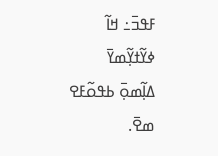ߓߟߏ߫߸ ߞߊ߬ ߦߌ߬ߙߌ߲߬ߘߌ߫ ߡߊ߲߬ߘߋ߲߫ ߕߟߋ߬ߓߐ ߘߐ߫.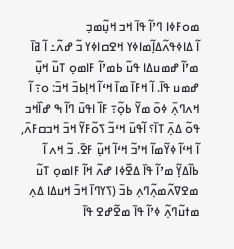ߘߋߓߦߊ ߣߴߊ߬ ߟߊ߫ ߞߏ ߞߎ߲߬ߘߏ߲
ߊ߬ ߡߊߦߟߍ߬ߡߊ߲߬ߘߊߦߌ ߞߐߛߊߦߌ ߏ߬ ߝߍ߬߸ ߊ߬ ߥߊ߫ ߘߴߊ߬ ߝߘߎߡߊ ߟߎ߬ ߕߘߴߊ߬ ߓߊߘߋ߲ ߠߎ߬ ߞߎ߲߬ ߝߘߎ ߟߊ߫. ߊ߬ ߞߓߊ߫ ߘߊ߫ ߞߵߊ߬ ߞߊ߲ߕߏ߫ ߞߏ߫: ߋ߹ ߊ߬ ߞߍߣߍ߲߫ ߦߋ߫ ߘߌ߬ ߕߋ߲߬߹ ߓߊ߰ ߊߟߎ߫ ߣߊ߬ ߒ ߝߊ߰ߞߏ ߟߋ߬ ߡߍ߲߫ ߠߊ߫؟ ߊ߬ߟߎ߫ ߞߵߏ߬ ߖߋ߬ߓߌ߬ ߞߏ߫ ߞߏߛߓߍ߫, ߊ߬ ߞߵߊ߬ ߦߌ߬ߘߊ߬ ߞߴߏ߬ ߞߵߊ߬ ߞߎ߲߬ ߓߐ߫. ߏ߬ ߞߍ ߊ߬ ߕߊ߬ߡߌ߲߬ ߘߴߊ߬ ߟߊ߫ ߡߐ߰ߦߊ ߝߍ߬ ߞߊ߬ ߓߊߘߋ߲ ߠߎ߬ ߘߐߜߍ߬ߘߍ߲߬ߣߍ߲ ߕߏ߫ (ߖߌߣߊ߫ ߞߏ߫ ߞߎߡߊ ߡߍ߲ ߘߙߎ߬ߣߍ߲߬ ߦߴߊ߬ ߟߊ߫ ߘߐ߬ߝߐ ߟߊ߫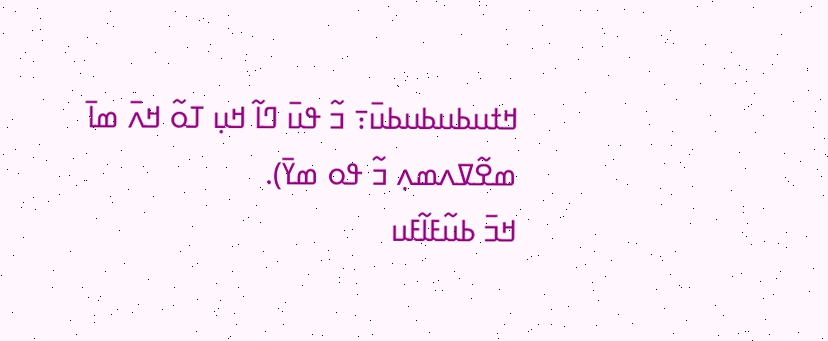ߞߙߎߕߎߕߎߕߎ߫߹ ߏ߬ ߟߎ߫ ߣߊ߬ ߞߎ߲ ߠߋ߬ ߞߍ߫ ߘߊ߫ ߘߐ߬ߜߍߘߍ߲ ߏ߬ ߟߋ ߘߌ߫).
ߞߏ߫ ߕߎ߬ߓߊ߬ߓߎ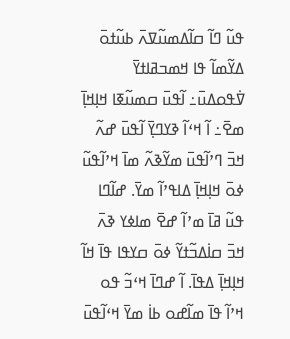ߟߎ߬ ߣߊ߬ ߛߊ߬ߡߘߎ߬ߜߍ߫ ߕߎ߬ߙߋ߫ ߡߌ߬ߘߊ߬ ߟߊ ߞߘߏߥߊߙߌ߫ ߜ߭ߟߋߡߎ߫߸ ߊ߬ߟߎ߫ ߛߘߎ߬ߧߊ ߞߊ߲ߞߊ߲߫ ߘߐ߫߸ ߊ߬ ߞߵߊ߬ ߢߌߣߌ߲߫ ߊ߬ߟߎ߫ ߝߍ߬ ߞߏ߫ ߣߴߊ߬ߟߎ߫ ߘߌ߬ߢߍ߬ ߘߊ߫ ߞߴߊ߬ߟߎ߬ ߦߋ߫ ߞߊ߲ߞߊ߲߫ ߡߊߟߴߊ߬ ߘߌ߫. ߝߊ߬ߣߊ ߟߎ߬ ߥߊ߫ ߘߴߊ߬ ߝߐ߫ ߘߊߦߌ ߢߍ߫ ߞߏ߫ ߛߊ߭ߡߏ߬ߙߌ߬ ߦߋ߫ ߛߌߟߊ ߟߊ߫ ߞߊ߬ ߞߊ߲ߞߊ߲߫ ߡߟߊ߫. ߊ߬ ߝߣߊ߫ ߞߵߏ߬ ߟߋ ߞߴߊ߬ ߟߊ߫ ߘߊ߬ߝߋ ߕߊ߭ ߘߌ߫ ߞߵߊ߬ߟߎ߫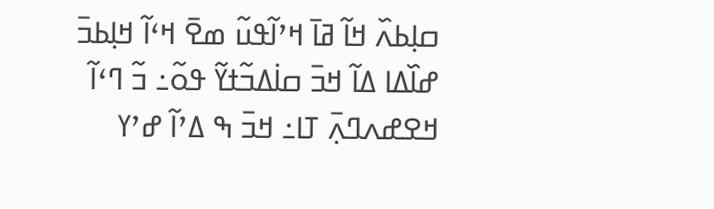ߛߊ߲ߕߍ߰ ߞߊ߬ ߥߊ߫ ߞߴߊ߬ߟߎ߬ ߘߐ߫ ߞߵߊ߬ ߞߊ߲ߕߏ߫ ߝߊ߰ߡߊ ߡߊ߬ ߞߏ߫ ߛߊ߭ߡߏ߬ߙߌ߬ ߟߋ߬߸ ߏ߬ ߣߵߊ߬ ߞߐߝߍߣߍ߲߫ ߠߊ߸ ߞߏ߫ ߒ ߡߴߊ߬ ߝߴߌ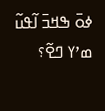ߦߋ߫ ߒߞߏ߫ ߊ߬ߟߎ߬ ߘߴߌ ߣߐ߬؟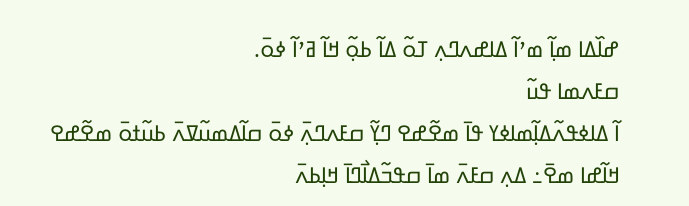ߝߊ߰ߡߊ ߘߊ߲߬ ߘߴߊ߬ ߡߊߝߍߣߍ߲ ߠߋ߬ ߡߊ߬ ߕߋ߲߬ ߞߊ߬ ߥߴߊ߬ ߦߋ߫.
ߛߓߍߘߊ ߟߎ߬
ߊ߬ ߡߊߦߟߍ߬ߡߊ߲߬ߘߊߦߌ ߟߊ߫ ߘߐ߬ߝߐ ߣߌ߲߬ ߛߓߍߣߍ߲߫ ߦߋ߫ ߛߊ߬ߡߘߎ߬ߜߍ߫ ߕߎ߬ߙߋ߫ ߘߐ߬ߝߐ ߞߊ߬ߝߊ ߘߐ߫߸ ߡߍ߲ ߛߓߍ߫ ߘߊ߫ ߛߟߏ߬ߡߊ߯ߣߊ߫ ߞߊ߲ߕߍ߫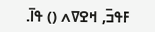ߓߟߏ߫, ߞߐߜߍ () ߟߊ߫.